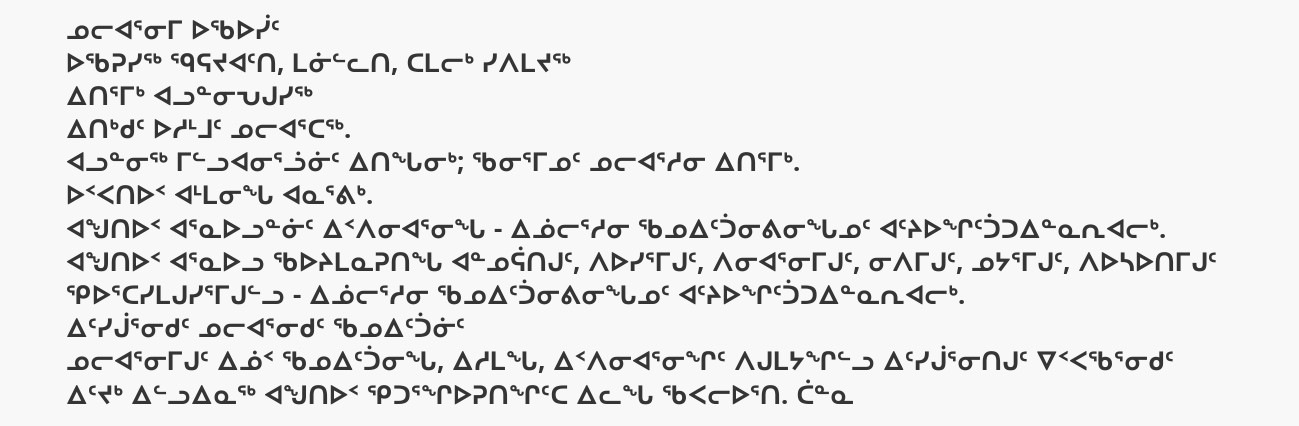ᓄᓕᐊᕐᓂᒥ ᐅᖃᐅᓰᑦ
ᐅᖃᕈᓯᖅ ᙯᕋᔪᐊᑦᑎ, ᒪᓃᓪᓚᑎ, ᑕᒪᓕᒃ ᓯᐱᒪᔪᖅ
ᐃᑎᕐᒥᒃ ᐊᓗᓐᓂᕃᒍᓯᖅ
ᐃᑎᒃᑯᑦ ᐅᓱᒻᒧᑦ ᓄᓕᐊᕐᑕᖅ.
ᐊᓗᓐᓂᖅ ᒥᓪᓗᐊᓂᕐᓘᓃᑦ ᐃᑎᖓᓂᒃ; ᖃᓂᕐᒥᓄᑦ ᓄᓕᐊᕐᓱᓂ ᐃᑎᕐᒥᒃ.
ᐅᑉᐸᑎᐅᑉ ᐊᒻᒪᓂᖓ ᐊᓇᕐᕕᒃ.
ᐊᖑᑎᐅᑉ ᐊᕐᓇᐅᓗᓐᓃᑦ ᐃᑉᐱᓂᐊᕐᓂᖓ - ᐃᓅᓕᕐᓱᓂ ᖃᓄᐃᑦᑑᓂᕕᓂᖓᓄᑦ ᐊᑦᔨᐅᖏᑦᑑᑐᐃᓐᓇᕆᐊᓕᒃ.
ᐊᖑᑎᐅᑉ ᐊᕐᓇᐅᓗ ᖃᐅᔨᒪᓇᕈᑎᖓ ᐊᓐᓄᕌᑎᒍᑦ, ᐱᐅᓯᕐᒥᒍᑦ, ᐱᓂᐊᕐᓂᒥᒍᑦ, ᓂᐱᒥᒍᑦ, ᓄᔭᕐᒥᒍᑦ, ᐱᐅᓴᐅᑎᒥᒍᑦ ᕿᐅᕐᑕᓯᒪᒍᓯᕐᒥᒍᓪᓗ - ᐃᓅᓕᕐᓱᓂ ᖃᓄᐃᑦᑑᓂᕕᓂᖓᓄᑦ ᐊᑦᔨᐅᖏᑦᑑᑐᐃᓐᓇᕆᐊᓕᒃ.
ᐃᑦᓯᒎᕐᓂᑯᑦ ᓄᓕᐊᕐᓂᑯᑦ ᖃᓄᐃᑦᑑᓃᑦ
ᓄᓕᐊᕐᓂᒥᒍᑦ ᐃᓅᑉ ᖃᓄᐃᑦᑑᓂᖓ, ᐃᓱᒪᖓ, ᐃᑉᐱᓂᐊᕐᓂᖏᑦ ᐱᒍᒪᔭᖏᓪᓗ ᐃᑦᓯᒎᕐᓂᑎᒍᑦ ᐁᑉᐸᖃᕐᓂᑯᑦ
ᐃᑦᔪᒃ ᐃᓪᓗᐃᓇᖅ ᐊᖑᑎᐅᑉ ᕿᑐᕐᖏᐅᕈᑎᖏᑦᑕ ᐃᓚᖓ ᖃᐸᓕᐅᕐᑎ. ᑖᓐᓇ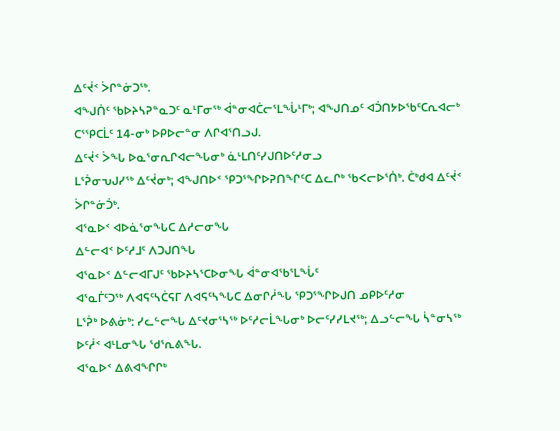ᐃᑦᔫᑉ ᐴᒋᓐᓃᑐᖅ.
ᐊᖑᑏᑦ ᖃᐅᔨᓴᕈᓐᓇᑐᑦ ᓇᒻᒥᓂᖅ ᐋᓐᓂᐊᑖᓕᕐᒪᖔᒻᒥᒃ; ᐊᖑᑎᓄᑦ ᐊᑑᑎᔭᐅᖃᑦᑕᕆᐊᓕᒃ ᑕᕐᕿᑕᒫᑦ 14-ᓂᒃ ᐅᑭᐅᓕᓐᓂ ᐱᒋᐊᕐᑎᓗᒍ.
ᐃᑦᔫᑉ ᐴᖓ ᐅᓇᕐᓂᕆᒋᐊᓕᖓᓂᒃ ᓈᒻᒪᑎᑦᓯᒍᑎᐅᑦᓱᓂᓗ
ᒪᕐᕉᓂᕃᒍᓯᖅ ᐃᑦᔫᓂᒃ; ᐊᖑᑎᐅᑉ ᕿᑐᕐᖏᐅᕈᑎᖏᑦᑕ ᐃᓚᒋᒃ ᖃᐸᓕᐅᕐᑏᒃ. ᑖᒃᑯᐊ ᐃᑦᔫᑉ ᐴᒋᓐᓃᑑᒃ.
ᐊᕐᓇᐅᑉ ᐊᐅᓈᕐᓂᖓᑕ ᐃᓱᓕᓂᖓ
ᐃᓪᓕᐊᑉ ᐅᑦᓱᒧᑦ ᐱᑐᒍᑎᖓ
ᐊᕐᓇᐅᑉ ᐃᓪᓕᐊᒥᒍᑦ ᖃᐅᔨᓴᕐᑕᐅᓂᖓ ᐋᓐᓂᐊᖃᕐᒪᖔᑦ
ᐊᕐᓇᒦᑦᑐᖅ ᐱᐊᕋᑦᓴᑖᕋᒥ ᐱᐊᕋᑦᓴᖓᑕ ᐃᓂᒋᓲᖓ ᕿᑐᕐᖏᐅᒍᑎ ᓄᑭᐅᑦᓱᓂ
ᒪᕐᕉᒃ ᐅᕕᓃᒃ: ᓯᓚᓪᓕᖓ ᐃᑦᔪᓂᕐᓴᖅ ᐅᑦᓱᓕᒫᖓᓂᒃ ᐅᓕᑦᓯᓯᒪᔪᖅ; ᐃᓗᓪᓕᖓ ᓵᓐᓂᓴᖅ ᐅᑦᓲᑉ ᐊᒻᒪᓂᖓ ᖁᕐᕆᕕᖓ.
ᐊᕐᓇᐅᑉ ᐃᕕᐊᖏᒋᒃ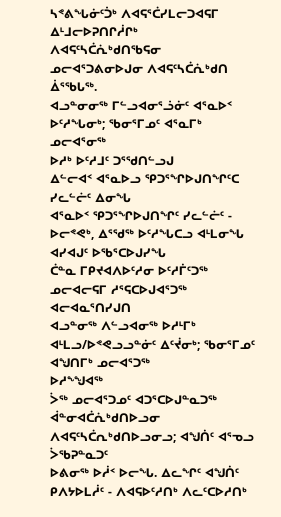ᓴᕝᕕᖓᓃᑦᑑᒃ ᐱᐊᕋᕐᑖᓯᒪᓕᑐᐊᕋᒥ ᐃᒻᒧᓕᐅᕈᑎᒋᓲᒋᒃ
ᐱᐊᕋᑦᓴᑖᕇᒃᑯᑎᖃᕋᓂ ᓄᓕᐊᕐᑐᕕᓂᐅᒍᓂ ᐱᐊᕋᑦᓴᑖᕇᒃᑯᑎ ᐄᕐᖃᒐᖅ.
ᐊᓗᓐᓂᓂᖅ ᒥᓪᓗᐊᓂᕐᓘᓃᑦ ᐊᕐᓇᐅᑉ ᐅᑦᓱᖓᓂᒃ; ᖃᓂᕐᒥᓄᑦ ᐊᕐᓇᒥᒃ ᓄᓕᐊᕐᓂᖅ
ᐅᓱᒃ ᐅᑦᓱᒧᑦ ᑐᕐᖁᑎᓪᓗᒍ
ᐃᓪᓕᐊᑉ ᐊᕐᓇᐅᓗ ᕿᑐᕐᖏᐅᒍᑎᖏᑦᑕ ᓯᓚᓪᓖᑦ ᐃᓂᖓ
ᐊᕐᓇᐅᑉ ᕿᑐᕐᖏᐅᒍᑎᖏᑦ ᓯᓚᓪᓖᑦ - ᐅᓕᕝᕙᒃ, ᐃᕐᖁᖅ ᐅᑦᓱᖓᑕᓗ ᐊᒻᒪᓂᖓ
ᐊᓯᐊᒍᑦ ᐅᖃᕐᑕᐅᒍᓯᖓ
ᑖᓐᓇ ᒥᑭᔪᐊᐱᐅᑦᓱᓂ ᐅᑦᓱᒦᑦᑐᖅ ᓄᓕᐊᓕᕋᒥ ᓱᕐᕋᑕᐅᒍᐊᕐᑐᖅ ᐊᓕᐊᓇᕐᑎᓯᒍᑎ
ᐊᓗᓐᓂᖅ ᐱᓪᓗᐊᓂᖅ ᐅᓱᒻᒥᒃ ᐊᒻᒪᓗ/ᐅᕝᕙᓗᓗᓐᓃᑦ ᐃᑦᔫᓂᒃ; ᖃᓂᕐᒥᓄᑦ ᐊᖑᑎᒥᒃ ᓄᓕᐊᕐᑐᖅ
ᐅᓱᖕᖑᐊᖅ
ᐴᖅ ᓄᓕᐊᕐᑐᓄᑦ ᐊᑐᕐᑕᐅᒍᓐᓇᑐᖅ ᐋᓐᓂᐊᑖᕇᒃᑯᑎᐅᓗᓂ ᐱᐊᕋᑦᓴᑖᕆᒃᑯᑎᐅᓗᓂᓗ; ᐊᖑᑏᑦ ᐊᕐᓀᓗ ᐴᖃᕈᓐᓇᑐᑦ
ᐅᕕᓂᖅ ᐅᓲᑉ ᐅᓕᖓ. ᐃᓚᖏᑦ ᐊᖑᑏᑦ ᑭᐱᔭᐅᒪᓲᑦ - ᐱᐊᕋᐅᑦᓱᑎᒃ ᐱᓚᑦᑕᐅᓱᑎᒃ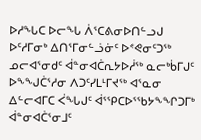ᐅᓱᖓᑕ ᐅᓕᖓ ᐲᕐᑕᕕᓂᐅᑎᓪᓗᒍ
ᐅᑦᓱᒥᓂᒃ ᐃᑎᕐᒥᓂᓪᓘᓃᑦ ᐅᕝᕙᓂᑦᑐᖅ
ᓄᓕᐊᕐᓂᑯᑦ ᐋᓐᓂᐊᑖᕆᔭᐅᓲᖅ ᓇᓕᒃᑳᒥᒍᑦ ᐅᖕᖑᑖᕐᓱᓂ ᐱᑐᑦᓯᒪᒻᒥᔪᖅ ᐊᕐᓇᓂ ᐃᓪᓕᐊᒥᑕ ᐹᖓᒍᑦ ᐋᕐᕿᑕᐅᕐᖃᔭᖕᖏᑐᒥᒃ ᐋᓐᓂᐊᑖᕐᓂᒧᑦ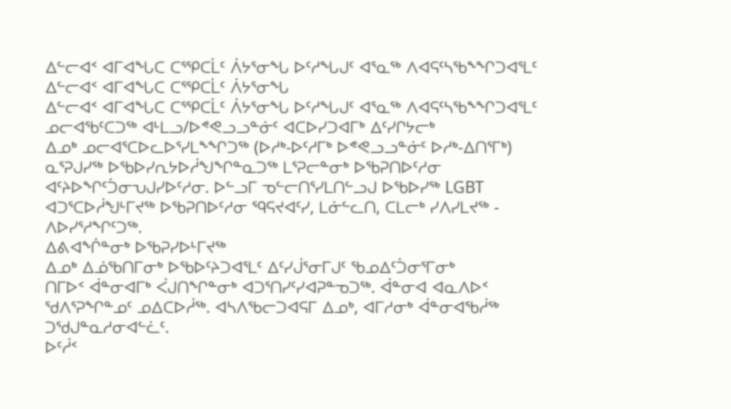ᐃᓪᓕᐊᑉ ᐊᒥᐊᖓᑕ ᑕᕐᕿᑕᒫᑦ ᐲᔭᕐᓂᖓ ᐅᑦᓱᖓᒍᑦ ᐊᕐᓇᖅ ᐱᐊᕋᑦᓴᖃᖕᖏᑐᐊᕐᒪᑦ
ᐃᓪᓕᐊᑉ ᐊᒥᐊᖓᑕ ᑕᕐᕿᑕᒫᑦ ᐲᔭᕐᓂᖓ
ᐃᓪᓕᐊᑉ ᐊᒥᐊᖓᑕ ᑕᕐᕿᑕᒫᑦ ᐲᔭᕐᓂᖓ ᐅᑦᓱᖓᒍᑦ ᐊᕐᓇᖅ ᐱᐊᕋᑦᓴᖃᖕᖏᑐᐊᕐᒪᑦ
ᓄᓕᐊᖃᑦᑕᑐᖅ ᐊᒻᒪᓗ/ᐅᕝᕙᓗᓗᓐᓃᑦ ᐊᑕᐅᓯᑐᐊᒥᒃ ᐃᑦᓯᒋᔭᓕᒃ
ᐃᓄᒃ ᓄᓕᐊᕐᑕᐅᓚᐅᕐᓯᒪᖕᖏᑐᖅ (ᐅᓱᒃ-ᐅᑦᓱᒥᒃ ᐅᕝᕙᓗᓗᓐᓃᑦ ᐅᓱᒃ-ᐃᑎᕐᒥᒃ)
ᓇᕐᕈᒍᓯᖅ ᐅᖃᐅᓯᕆᔭᐅᓲᖑᖏᓐᓇᑐᖅ ᒪᕐᕈᓕᓐᓂᒃ ᐅᖃᕈᑎᐅᑦᓱᓂ ᐊᑦᔨᐅᖏᑦᑑᓂᕃᒍᓯᐅᑦᓱᓂ. ᐅᓪᓗᒥ ᓀᓪᓕᑎᕐᓯᒪᑎᓪᓗᒍ ᐅᖃᐅᓯᖅ LGBT ᐊᑐᕐᑕᐅᓲᖑᒻᒥᔪᖅ ᐅᖃᕈᑎᐅᑦᓱᓂ ᙯᕋᔪᐊᑦᓯ, ᒪᓃᓪᓚᑎ, ᑕᒪᓕᒃ ᓯᐱᓯᒪᔪᖅ - ᐱᐅᓯᕐᓱᖏᑦᑐᖅ.
ᐃᕕᐊᖐᓐᓂᒃ ᐅᖃᕈᓯᐅᒻᒥᔪᖅ
ᐃᓄᒃ ᐃᓅᖃᑎᒥᓂᒃ ᐅᖃᐅᑦᔨᑐᐊᕐᒪᑦ ᐃᑦᓯᒎᕐᓂᒥᒍᑦ ᖃᓄᐃᑦᑑᓂᕐᒥᓂᒃ
ᑎᒥᐅᑉ ᐋᓐᓂᐊᒥᒃ ᐹᒍᑎᖏᓐᓂᒃ ᐊᑐᕐᑎᓯᑦᓯᐊᕈᓐᓀᑐᖅ. ᐋᓐᓂᐊ ᐊᓇᐱᐅᑉ ᖁᐱᕐᕈᖏᓐᓄᑦ ᓄᐃᑕᐅᓲᖅ. ᐊᓴᐱᖃᓕᑐᐊᕋᒥ ᐃᓄᒃ, ᐊᒥᓱᓂᒃ ᐋᓐᓂᐊᖃᓲᖅ ᑐᖁᒍᓐᓇᓱᓂᐊᓪᓛᑦ.
ᐅᑦᓲᑉ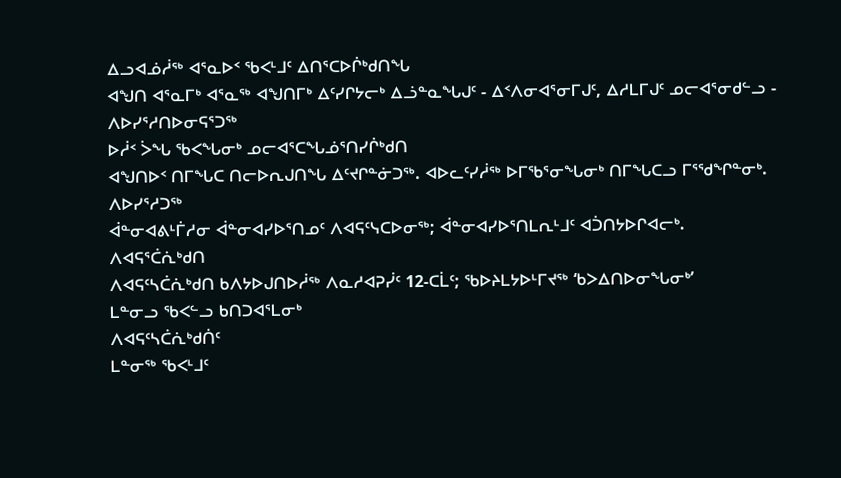ᐃᓗᐊᓅᓲᖅ ᐊᕐᓇᐅᑉ ᖃᐸᒻᒧᑦ ᐃᑎᕐᑕᐅᒌᒃᑯᑎᖓ
ᐊᖑᑎ ᐊᕐᓇᒥᒃ ᐊᕐᓇᖅ ᐊᖑᑎᒥᒃ ᐃᑦᓯᒋᔭᓕᒃ ᐃᓘᓐᓇᖓᒍᑦ - ᐃᑉᐱᓂᐊᕐᓂᒥᒍᑦ, ᐃᓱᒪᒥᒍᑦ ᓄᓕᐊᕐᓂᑯᓪᓗ - ᐱᐅᓯᕐᓱᑎᐅᓂᕋᕐᑐᖅ
ᐅᓲᑉ ᐴᖓ ᖃᐸᖓᓂᒃ ᓄᓕᐊᕐᑕᖓᓅᕐᑎᓯᒌᒃᑯᑎ
ᐊᖑᑎᐅᑉ ᑎᒥᖓᑕ ᑎᓕᐅᕆᒍᑎᖓ ᐃᑦᔪᒋᓐᓃᑐᖅ. ᐊᐅᓚᑦᓯᓲᖅ ᐅᒥᖃᕐᓂᖓᓂᒃ ᑎᒥᖓᑕᓗ ᒥᕐᖁᖏᓐᓂᒃ.
ᐱᐅᓯᕐᓱᑐᖅ
ᐋᓐᓂᐊᕕᒻᒦᓱᓂ ᐋᓐᓂᐊᓯᐅᕐᑎᓄᑦ ᐱᐊᕋᑦᓭᑕᐅᓂᖅ; ᐋᓐᓂᐊᓯᐅᕐᑎᒪᕆᒻᒧᑦ ᐊᑑᑎᔭᐅᒋᐊᓕᒃ.
ᐱᐊᕋᕐᑖᕇᒃᑯᑎ
ᐱᐊᕋᑦᓴᑖᕇᒃᑯᑎ ᑲᐱᔭᐅᒍᑎᐅᓲᖅ ᐱᓇᓱᐊᕈᓰᑦ 12-ᑕᒫᑦ; ᖃᐅᔨᒪᔭᐅᒻᒥᔪᖅ ‘ᑲᐳᐃᑎᐅᓂᖓᓂᒃ’
ᒪᓐᓂᓗ ᖃᐸᓪᓗ ᑲᑎᑐᐊᕐᒪᓂᒃ
ᐱᐊᕋᑦᓴᑖᕇᒃᑯᑏᑦ
ᒪᓐᓂᖅ ᖃᐸᒻᒧᑦ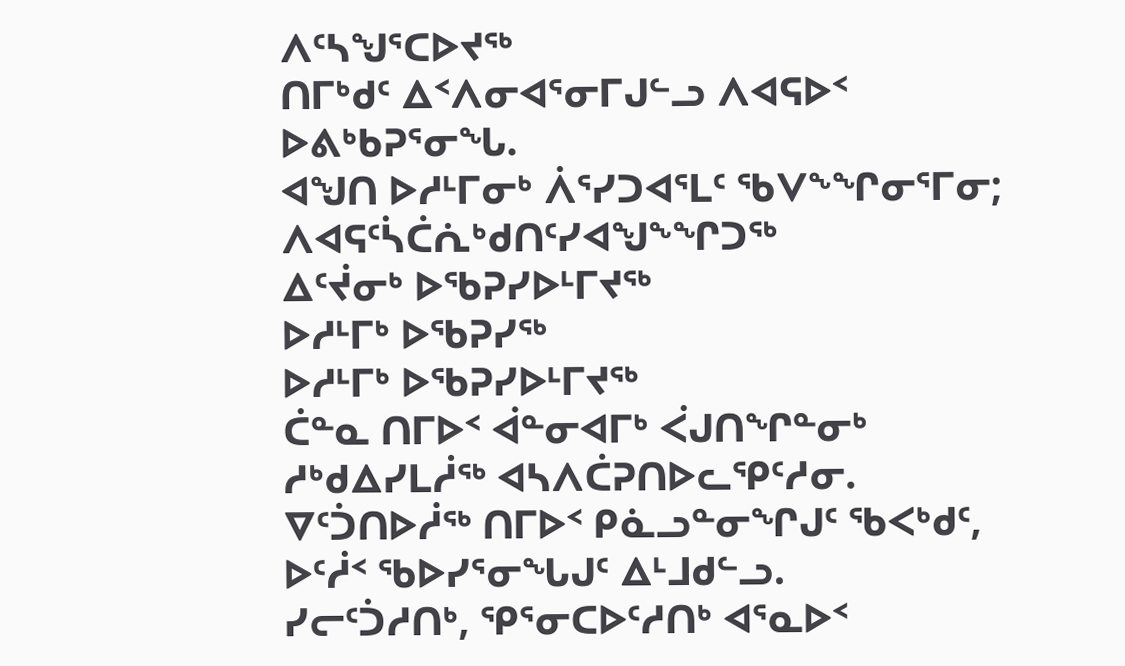ᐱᑦᓴᖑᕐᑕᐅᔪᖅ
ᑎᒥᒃᑯᑦ ᐃᑉᐱᓂᐊᕐᓂᒥᒍᓪᓗ ᐱᐊᕋᐅᑉ ᐅᕕᒃᑲᕈᕐᓂᖓ.
ᐊᖑᑎ ᐅᓱᒻᒥᓂᒃ ᐲᕐᓯᑐᐊᕐᒪᑦ ᖃᐯᖕᖏᓂᕐᒥᓂ; ᐱᐊᕋᑦᓵᑖᕇᒃᑯᑎᑦᓯᐊᖑᖕᖏᑐᖅ
ᐃᑦᔫᓂᒃ ᐅᖃᕈᓯᐅᒻᒥᔪᖅ
ᐅᓱᒻᒥᒃ ᐅᖃᕈᓯᖅ
ᐅᓱᒻᒥᒃ ᐅᖃᕈᓯᐅᒻᒥᔪᖅ
ᑖᓐᓇ ᑎᒥᐅᑉ ᐋᓐᓂᐊᒥᒃ ᐹᒍᑎᖏᓐᓂᒃ ᓱᒃᑯᐃᓯᒪᓲᖅ ᐊᓴᐱᑖᕈᑎᐅᓚᕿᑦᓱᓂ. ᐁᑦᑑᑎᐅᓲᖅ ᑎᒥᐅᑉ ᑭᓈᓗᓐᓂᖏᒍᑦ ᖃᐸᒃᑯᑦ, ᐅᑦᓲᑉ ᖃᐅᓯᕐᓂᖓᒍᑦ ᐃᒻᒧᑯᓪᓗ.
ᓯᓕᑦᑑᓱᑎᒃ, ᕿᕐᓂᑕᐅᑦᓱᑎᒃ ᐊᕐᓇᐅᑉ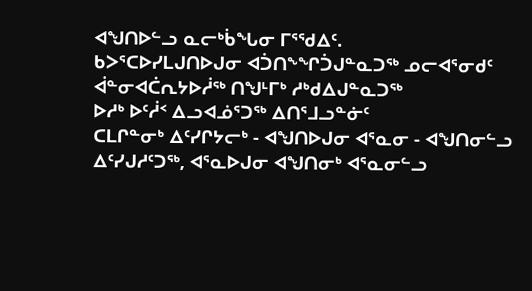ᐊᖑᑎᐅᓪᓗ ᓇᓕᒃᑳᖓᓂ ᒥᕐᖁᐃᑦ.
ᑲᐳᕐᑕᐅᓯᒪᒍᑎᐅᒍᓂ ᐊᑑᑎᖕᖏᑑᒍᓐᓇᑐᖅ ᓄᓕᐊᕐᓂᑯᑦ ᐋᓐᓂᐊᑖᕆᔭᐅᓲᖅ ᑎᖑᒻᒥᒃ ᓱᒃᑯᐃᒍᓐᓇᑐᖅ
ᐅᓱᒃ ᐅᑦᓲᑉ ᐃᓗᐊᓅᕐᑐᖅ ᐃᑎᕐᒧᓗᓐᓃᑦ
ᑕᒪᒋᓐᓂᒃ ᐃᑦᓯᒋᔭᓕᒃ - ᐊᖑᑎᐅᒍᓂ ᐊᕐᓇᓂ - ᐊᖑᑎᓂᓪᓗ ᐃᑦᓯᒍᓱᑦᑐᖅ, ᐊᕐᓇᐅᒍᓂ ᐊᖑᑎᓂᒃ ᐊᕐᓇᓂᓪᓗ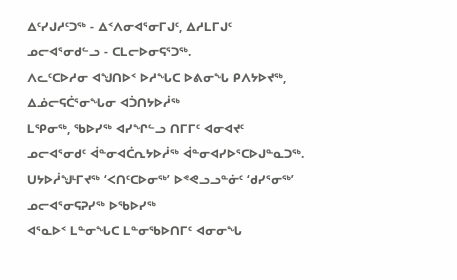ᐃᑦᓯᒍᓱᑦᑐᖅ - ᐃᑉᐱᓂᐊᕐᓂᒥᒍᑦ, ᐃᓱᒪᒥᒍᑦ ᓄᓕᐊᕐᓂᑯᓪᓗ - ᑕᒪᓕᐅᓂᕋᕐᑐᖅ.
ᐱᓚᑦᑕᐅᓱᓂ ᐊᖑᑎᐅᑉ ᐅᓱᖓᑕ ᐅᕕᓂᖓ ᑭᐱᔭᐅᔪᖅ, ᐃᓅᓕᕋᑖᕐᓂᖓᓂ ᐊᑑᑎᔭᐅᓲᖅ
ᒪᕿᓂᖅ, ᖃᐅᓯᖅ ᐊᓯᖏᓪᓗ ᑎᒥᒥᑦ ᐊᓂᐊᔪᑦ
ᓄᓕᐊᕐᓂᑯᑦ ᐋᓐᓂᐊᑖᕆᔭᐅᓲᖅ ᐋᓐᓂᐊᓯᐅᕐᑕᐅᒍᓐᓇᑐᖅ. ᑌᔭᐅᓲᖑᒻᒥᔪᖅ ‘ᐸᑎᑦᑕᐅᓂᖅ’ ᐅᕝᕙᓗᓗᓐᓃᑦ ‘ᑯᓯᕐᓂᖅ’
ᓄᓕᐊᕐᓂᕋᕈᓯᖅ ᐅᖃᐅᓯᖅ
ᐊᕐᓇᐅᑉ ᒪᓐᓂᖓᑕ ᒪᓐᓂᖃᐅᑎᒥᑦ ᐊᓂᓂᖓ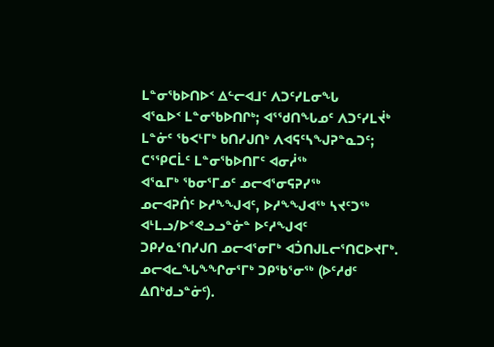ᒪᓐᓂᖃᐅᑎᐅᑉ ᐃᓪᓕᐊᒧᑦ ᐱᑐᑦᓯᒪᓂᖓ
ᐊᕐᓇᐅᑉ ᒪᓐᓂᖃᐅᑎᒋᒃ; ᐊᕐᖁᑎᖓᓄᑦ ᐱᑐᑦᓯᒪᔫᒃ
ᒪᓐᓃᑦ ᖃᐸᒻᒥᒃ ᑲᑎᓯᒍᑎᒃ ᐱᐊᕋᑦᓴᖑᕈᓐᓇᑐᑦ; ᑕᕐᕿᑕᒫᑦ ᒪᓐᓂᖃᐅᑎᒥᑦ ᐊᓂᓲᖅ
ᐊᕐᓇᒥᒃ ᖃᓂᕐᒥᓄᑦ ᓄᓕᐊᕐᓂᕋᕈᓯᖅ
ᓄᓕᐊᕈᑏᑦ ᐅᓱᖕᖑᐊᑦ, ᐅᓱᖕᖑᐊᖅ ᓴᔪᑦᑐᖅ ᐊᒻᒪᓗ/ᐅᕝᕙᓗᓗᓐᓃᓐ ᐅᑦᓱᖑᐊᑦ
ᑐᑭᓯᓇᕐᑎᓯᒍᑎ ᓄᓕᐊᕐᓂᒥᒃ ᐊᑑᑎᒍᒪᓕᕐᑎᑕᐅᔪᒥᒃ.
ᓄᓕᐊᓚᖓᖕᖏᓂᕐᒥᒃ ᑐᑭᖃᕐᓂᖅ (ᐅᑦᓱᑯᑦ ᐃᑎᒃᑯᓗᓐᓃᑦ).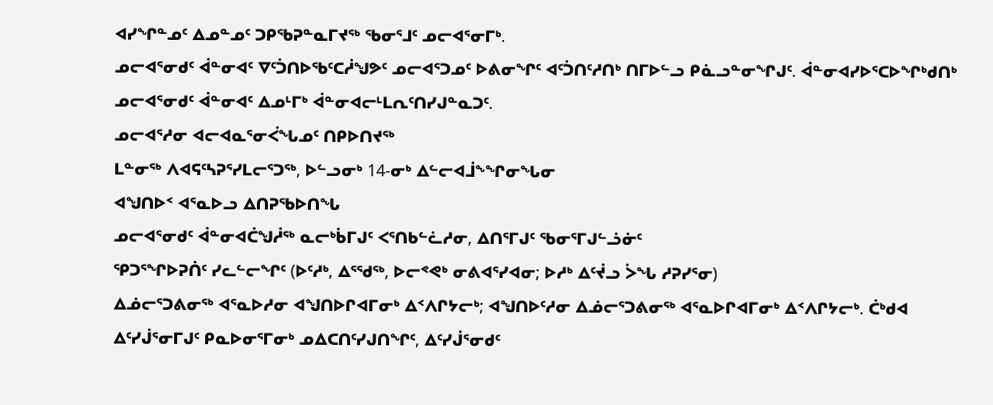ᐊᓯᖏᓐᓄᑦ ᐃᓄᓐᓄᑦ ᑐᑭᖃᕈᓐᓇᒥᔪᖅ ᖃᓂᕐᒧᑦ ᓄᓕᐊᕐᓂᒥᒃ.
ᓄᓕᐊᕐᓂᑯᑦ ᐋᓐᓂᐊᑦ ᐁᑦᑑᑎᐅᖃᑦᑕᓲᖑᕗᑦ ᓄᓕᐊᕐᑐᓄᑦ ᐅᕕᓂᖏᑦ ᐊᑦᑑᑎᑦᓱᑎᒃ ᑎᒥᐅᓪᓗ ᑭᓈᓗᓐᓂᖏᒍᑦ. ᐋᓐᓂᐊᓯᐅᕐᑕᐅᖏᒃᑯᑎᒃ ᓄᓕᐊᕐᓂᑯᑦ ᐋᓐᓂᐊᑦ ᐃᓄᒻᒥᒃ ᐋᓐᓂᐊᓕᒻᒪᕆᑦᑎᓯᒍᓐᓇᑐᑦ.
ᓄᓕᐊᕐᓱᓂ ᐊᓕᐊᓇᕐᓂᐹᖓᓄᑦ ᑎᑭᐅᑎᔪᖅ
ᒪᓐᓂᖅ ᐱᐊᕋᑦᓴᕈᕐᓯᒪᓕᕐᑐᖅ, ᐅᓪᓗᓂᒃ 14-ᓂᒃ ᐃᓪᓕᐊᒨᖕᖏᓂᖓᓂ
ᐊᖑᑎᐅᑉ ᐊᕐᓇᐅᓗ ᐃᑎᕈᖃᐅᑎᖓ
ᓄᓕᐊᕐᓂᑯᑦ ᐋᓐᓂᐊᑖᖑᓲᖅ ᓇᓕᒃᑳᒥᒍᑦ ᐸᕐᑎᑲᓪᓛᓱᓂ, ᐃᑎᕐᒥᒍᑦ ᖃᓂᕐᒥᒍᓪᓘᓃᑦ
ᕿᑐᕐᖏᐅᕈᑏᑦ ᓯᓚᓪᓕᖏᑦ (ᐅᑦᓱᒃ, ᐃᕐᖁᖅ, ᐅᓕᕝᕙᒃ ᓂᕕᐊᕐᓯᐊᓂ; ᐅᓱᒃ ᐃᑦᔫᓗ ᐴᖓ ᓱᕈᓯᕐᓂ)
ᐃᓅᓕᕐᑐᕕᓂᖅ ᐊᕐᓇᐅᓱᓂ ᐊᖑᑎᐅᒋᐊᒥᓂᒃ ᐃᑉᐱᒋᔭᓕᒃ; ᐊᖑᑎᐅᑦᓱᓂ ᐃᓅᓕᕐᑐᕕᓂᖅ ᐊᕐᓇᐅᒋᐊᒥᓂᒃ ᐃᑉᐱᒋᔭᓕᒃ. ᑖᒃᑯᐊ ᐃᑦᓯᒎᕐᓂᒥᒍᑦ ᑭᓇᐅᓂᕐᒥᓂᒃ ᓄᐃᑕᑎᑦᓯᒍᑎᖏᑦ, ᐃᑦᓯᒎᕐᓂᑯᑦ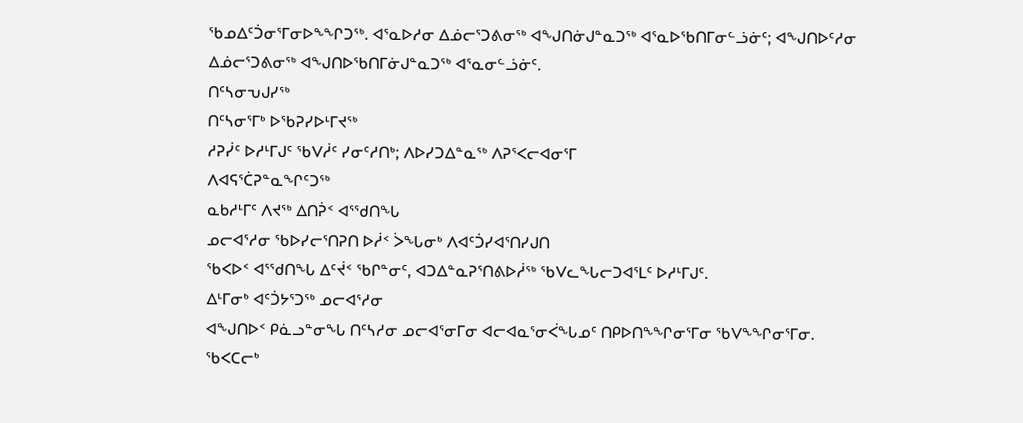ᖃᓄᐃᑦᑑᓂᕐᒥᓂᐅᖕᖏᑐᖅ. ᐊᕐᓇᐅᓱᓂ ᐃᓅᓕᕐᑐᕕᓂᖅ ᐊᖑᑎᓃᒍᓐᓇᑐᖅ ᐊᕐᓇᐅᖃᑎᒥᓂᓪᓘᓃᑦ; ᐊᖑᑎᐅᑦᓱᓂ ᐃᓅᓕᕐᑐᕕᓂᖅ ᐊᖑᑎᐅᖃᑎᒥᓃᒍᓐᓇᑐᖅ ᐊᕐᓇᓂᓪᓘᓃᑦ.
ᑎᑦᓴᓂᕃᒍᓯᖅ
ᑎᑦᓴᓂᕐᒥᒃ ᐅᖃᕈᓯᐅᒻᒥᔪᖅ
ᓱᕈᓰᑦ ᐅᓱᒻᒥᒍᑦ ᖃᐯᓲᑦ ᓯᓂᑦᓱᑎᒃ; ᐱᐅᓯᑐᐃᓐᓇᖅ ᐱᕈᕐᐸᓕᐊᓂᕐᒥ
ᐱᐊᕋᕐᑖᕈᓐᓇᖏᑦᑐᖅ
ᓇᑲᓱᒻᒥᑦ ᐱᔪᖅ ᐃᑎᕉᑉ ᐊᕐᖁᑎᖓ
ᓄᓕᐊᕐᓱᓂ ᖃᐅᓯᓕᕐᑎᕈᑎ ᐅᓲᑉ ᐴᖓᓂᒃ ᐱᐊᑦᑑᓯᐊᕐᑎᓯᒍᑎ
ᖃᐸᐅᑉ ᐊᕐᖁᑎᖓ ᐃᑦᔫᑉ ᖃᒋᓐᓂᑦ, ᐊᑐᐃᓐᓇᕈᕐᑎᕕᐅᓲᖅ ᖃᐯᓚᖓᓕᑐᐊᕐᒪᑦ ᐅᓱᒻᒥᒍᑦ.
ᐃᒻᒥᓂᒃ ᐊᑦᑑᔭᕐᑐᖅ ᓄᓕᐊᕐᓱᓂ
ᐊᖑᑎᐅᑉ ᑭᓈᓗᓐᓂᖓ ᑎᑦᓴᓱᓂ ᓄᓕᐊᕐᓂᒥᓂ ᐊᓕᐊᓇᕐᓂᐹᖓᓄᑦ ᑎᑭᐅᑎᖕᖏᓂᕐᒥᓂ ᖃᐯᖕᖏᓂᕐᒥᓂ. ᖃᐸᑕᓕᒃ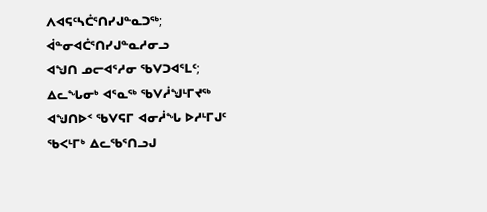ᐱᐊᕋᑦᓴᑖᕐᑎᓯᒍᓐᓇᑐᖅ; ᐋᓐᓂᐊᑖᕐᑎᓯᒍᓐᓇᓱᓂᓗ
ᐊᖑᑎ ᓄᓕᐊᕐᓱᓂ ᖃᐯᑐᐊᕐᒪᑦ; ᐃᓚᖓᓂᒃ ᐊᕐᓇᖅ ᖃᐯᓲᖑᒻᒥᔪᖅ
ᐊᖑᑎᐅᑉ ᖃᐯᕋᒥ ᐊᓂᓲᖓ ᐅᓱᒻᒥᒍᑦ ᖃᐸᒻᒥᒃ ᐃᓚᖃᕐᑎᓗᒍ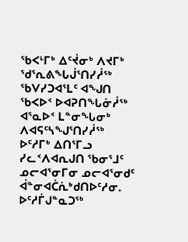ᖃᐸᒻᒥᒃ ᐃᑦᔫᓂᒃ ᐱᔪᒥᒃ ᖁᕐᕆᕕᖓᒎᕐᑎᓯᓲᖅ ᖃᐯᓯᑐᐊᕐᒪᑦ ᐊᖑᑎ
ᖃᐸᐅᑉ ᐅᐊᕈᑎᖓᓃᓲᖅ ᐊᕐᓇᐅᑉ ᒪᓐᓂᖓᓂᒃ ᐱᐊᕋᑦᓴᖑᕐᑎᓯᓲᖅ
ᐅᑦᓱᒥᒃ ᐃᑎᕐᒥᓗ ᓯᓚᑉᐱᐊᕆᒍᑎ ᖃᓂᕐᒧᑦ ᓄᓕᐊᕐᓂᒥᓂ ᓄᓕᐊᕐᓂᑯᑦ ᐋᓐᓂᐊᑖᕇᒃᑯᑎᐅᑦᓱᓂ. ᐅᑦᓱᒦᒍᓐᓇᑐᖅ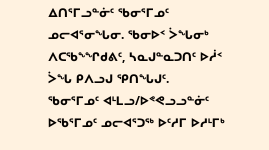ᐃᑎᕐᒥᓗᓐᓃᑦ ᖃᓂᕐᒥᓄᑦ ᓄᓕᐊᕐᓂᖓᓂ. ᖃᓂᐅᑉ ᐴᖓᓂᒃ ᐱᑕᖃᖕᖏᑯᕕᑦ, ᓴᓇᒍᓐᓇᑐᑎᑦ ᐅᓲᑉ ᐴᖓ ᑭᐱᓗᒍ ᕿᑎᖓᒍᑦ.
ᖃᓂᕐᒥᓄᑦ ᐊᒻᒪᓗ/ᐅᕝᕙᓗᓗᓐᓃᑦ ᐅᖃᕐᒥᓄᑦ ᓄᓕᐊᕐᑐᖅ ᐅᑦᓱᒥ ᐅᓱᒻᒥᒃ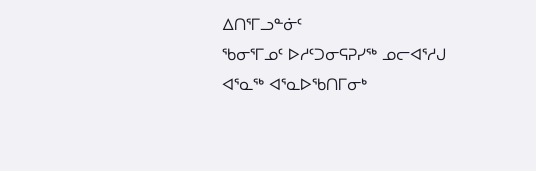ᐃᑎᕐᒥᓗᓐᓃᑦ
ᖃᓂᕐᒥᓄᑦ ᐅᓱᑦᑐᓂᕋᕈᓯᖅ ᓄᓕᐊᕐᓱᒍ
ᐊᕐᓇᖅ ᐊᕐᓇᐅᖃᑎᒥᓂᒃ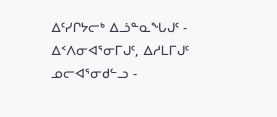ᐃᑦᓯᒋᔭᓕᒃ ᐃᓘᓐᓇᖓᒍᑦ - ᐃᑉᐱᓂᐊᕐᓂᒥᒍᑦ, ᐃᓱᒪᒥᒍᑦ ᓄᓕᐊᕐᓂᑯᓪᓗ -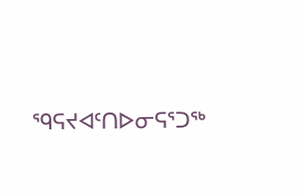ᙯᕋᔪᐊᑦᑎᐅᓂᕋᕐᑐᖅ